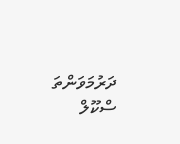ދަރުމަވަންތަ ސްކޫލް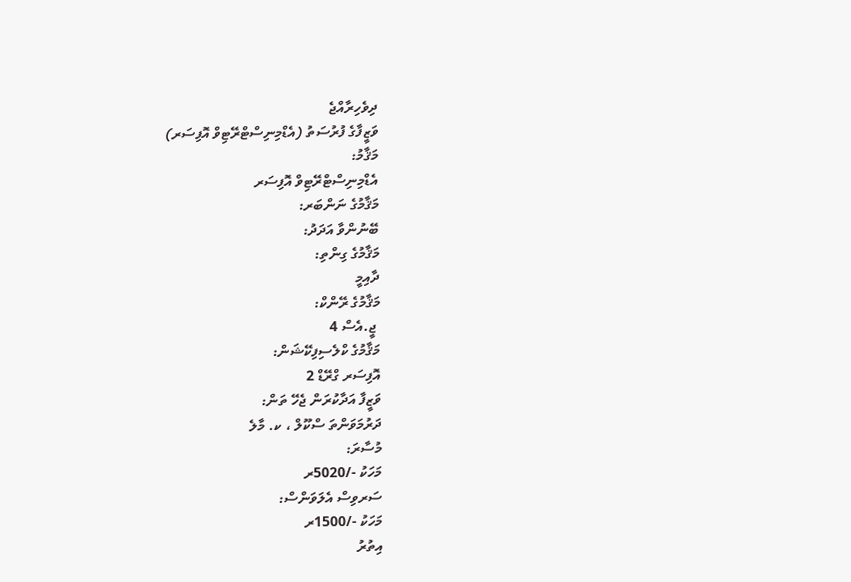ދިވެހިރާއްޖެ
ވަޒީފާގެ ފުރުސަތު (އެޑްމިނިސްޓްރޭޓިވް އޮފިސަރ)
މަޤާމު:
އެޑްމިނިސްޓްރޭޓިވް އޮފިސަރ
މަޤާމުގެ ނަންބަރ:
ބޭނުންވާ އަދަދު:
މަޤާމުގެ ގިންތި:
ދާއިމީ
މަޤާމުގެ ރޭންކް:
 ޖީ.އެސް 4
މަޤާމުގެ ކްލެސިފިކޭޝަން:
އޮފިސަރ ގްރޭޑް 2
ވަޒީފާ އަދާކުރަން ޖެހޭ ތަން:
ދަރުމަވަންތަ ސްކޫލް ، ކ. މާލެ
މުސާރަ:
މަހަކު -/5020ރ
ސަރވިސް އެލަވަންސް:
މަހަކު -/1500ރ
އިތުރު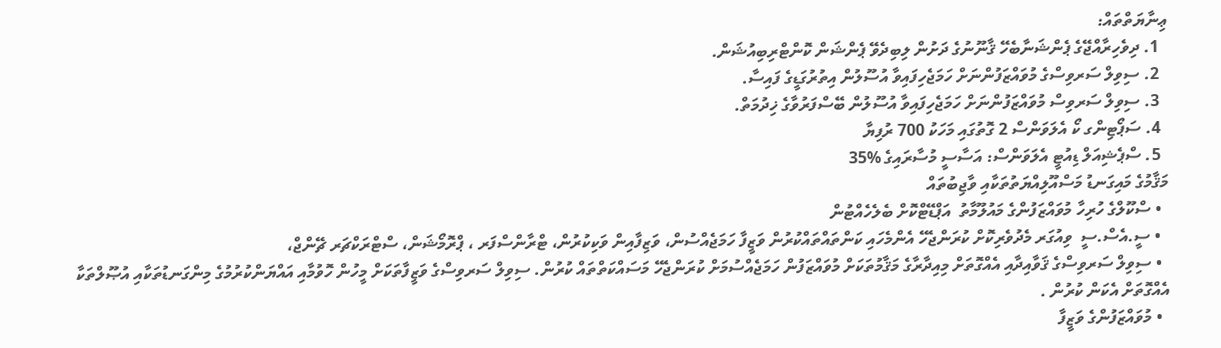ޢިނާޔަތްތައް:
  1. ދިވެހިރާއްޖޭގެ ޕެންޝަނާބެހޭ ޤާނޫނުގެ ދަށުން ލިބިދެވޭ ޕެންޝަން ކޮންޓްރިބިއުޝަން.
  2. ސިވިލް ސަރވިސްގެ މުވައްޒަފުންނަށް ހަމަޖެހިފައިވާ އުސޫލުން އިތުރުގަޑީގެ ފައިސާ.
  3. ސިވިލް ސަރވިސް މުވައްޒަފުންނަށް ހަމަޖެހިފައިވާ އުސޫލުން ބޭސްފަރުވާގެ ޚިދުމަތް.
  4. ސަޕޯޓިންގ ކޯ އެލަވަންސް 2 ގޮތުގައި މަހަކު 700 ރުފިޔާ
  5. ސްޕެޝިއަލް ޑިއުޓީ އެލަވަންސް: އަސާސީ މުސާރައިގެ %35
މަޤާމުގެ މައިގަނޑު މަސްއޫލިއްޔަތުތަކާއި ވާޖިބުތައް
  • ސްކޫލްގެ ހުރިހާ މުވައްޒަފުންގެ މައުލޫމާތު  އަޕްޑޭޓްކޮށް ބެލެހެއްޓުން
  • ސީ.އެސް.ސީ  ވިއުގަރ މެދުވެރިކޮށް ކުރަންޖެހޭ އެންމެހައި ކަންތައްތައްކުރުން ވަޒީފާ ހަމަޖެއްސުން، ވަޒިފާއިން ވަކިކުރުން، ޓްރާންސްފަރ ، ޕްރޮމޯޝަން، ސްޓްރަކްޗަރ ޗޭންޖް،
  • ސިވިލް ސަރވިސްގެ ޤަވާއިދާއި އެއްގޮތަށް މިއިދާރާގެ މަޤާމުތަކަށް މުވައްޒަފުން ހަމަޖެއްސުމަށް ކުރަންޖެހޭ މަސައްކަތްތައް ކުރުން. ސިވިލް ސަރވިސްގެ ވަޒީފާތަކަށް މީހުން ހޮވުމާއި އައްޔަންކުރުމުގެ މިންގަނޑުތަކާއި އުޞޫލްތަކާ އެއްގޮތަށް އެކަން ކުރުން .
  • މުވައްޒަފުންގެ ވަޒީފާ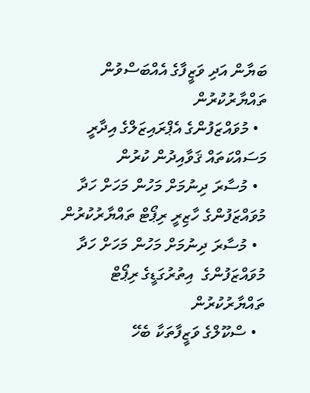ބަޔާން އަދި ވަޒީފާގެ އެއްބަސްވުން ތައްޔާރުކުރުން
  • މުވައްޒަފުންގެ އެޕްރައިޒަލްގެ އިދާރީ މަސައްކަތައް ޤަވާއިދުން ކުރުން
  • މުސާރަ ދިނުމަށް މަހުން މަހަށް ހަދާ މުވައްޒަފުންގެ ހާޒިރީ ރިޕޯޓް ތައްޔާރުކުރުން
  • މުސާރަ ދިނުމަށް މަހުން މަހަށް ހަދާ މުވައްޒަފުންގެ  އިތުރުގަޑީގެ ރިޕޯޓް ތައްޔާރުކުރުން
  • ސްކޫލްގެ ވަޒީފާތަކާ ބެހޭ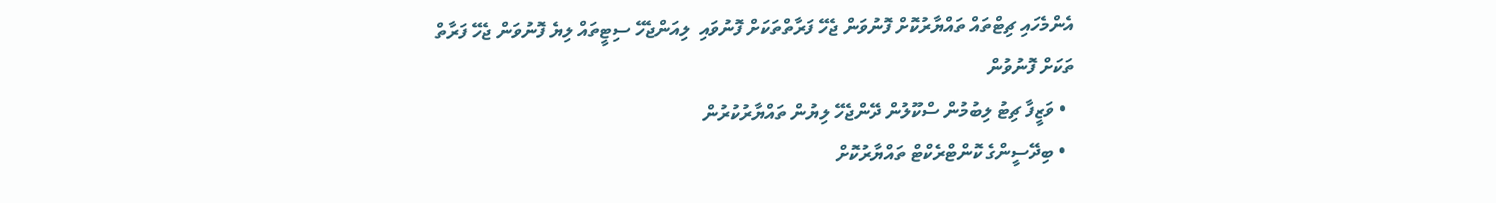އެންމެހައި ޗިޓްތައް ތައްޔާރުކޮށް ފޮނުވަން ޖެހޭ ފަރާތްތަކަށް ފޮނުވައި  ލިއަންޖެހޭ ސިޓީތައް ލިޔެ ފޮނުވަން ޖެހޭ ފަރާތް ތަކަށް ފޮނުވުން
  • ވަޒީފާ ޗިޓު ލިބުމުން ސްކޫލުން ދޭންޖެހޭ ލިޔުން ތައްޔާރުކުރުން
  • ބިދޭސީންގެ ކޮންޓްރެކްޓް ތައްޔާރުކޮށް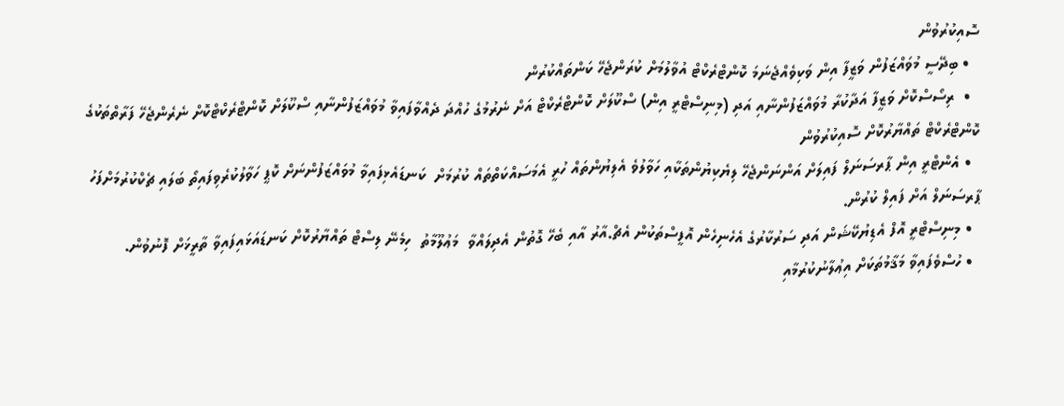ސޮއިކުރުވުން
  • ބިދޭސީ މުވައްޒަފުން ވަޒީފާ އިން ވަކިވެއްޖެނަމަ ކޮންޓްރެކްޓް އުވާލުމަށް ކުރަންޖެހޭ ކަންތައްކުރުން
  •  ރިސޯސްކޮށް ވަޒީފާ އަދާކުރާ މުވައްޒަފުންނާއި އަދި (މިނިސްޓްރީ އިން) ސްކޫލަށް ކޮންޓްރެކްޓް އަށް ނެރުމުގެ ހުއްދަ ދެއްވާފައިވާ މުވައްޒަފުންނާއި ސްކޫލަށް ކޮންޓްރެކްޓްކޮށް ނެރެންޖެހޭ ފަރާތްތަކުގެ ކޮންޓްރެކްޓް ތައްޔާރުކޮށް ސޮއިކުރުވުން
  • އެންޓްރީ އިން ޕާރސަނަލް ފައިލަށް އަންނަންޖެހޭ ލިޔެކިޔުންތަކާއި ހަވާލުވެ އެލިޔުންތައް ހުރީ އެމަސައްކަތްތައް ކުރުމަށް  ކަނޑައެޅިފައިވާ މުވައްޒަފުންނަށް ކޮޕީ ހަވާލުކުރެވިފައިތޯ ބަލައި ޗެކްކުރުމަށްފަހު ޕާރސަނަލް އަށް ފައިލް ކުރުން.
  • މިނިސްޓްރީ އޮފް އެޑިޔުކޭޝަން އަދި ސަރުކާރުގެ އެހެނިހެން އޮފީސްތަކުން އެޗް.އާރު އާއި ބެހޭ ގޮތުން އެދިލައްވާ  މަޢުލޫމާތު  ހިމެނޭ ލިސްޓް ތައްޔާރުކޮށް ކަނޑައަޅައިފައިވާ ތާރީޚަށް ފޮނުވުން.
  • ހުސްވެފައިވާ މަޤާމުތަކަށް އިޢުލާނުކުރުމާއި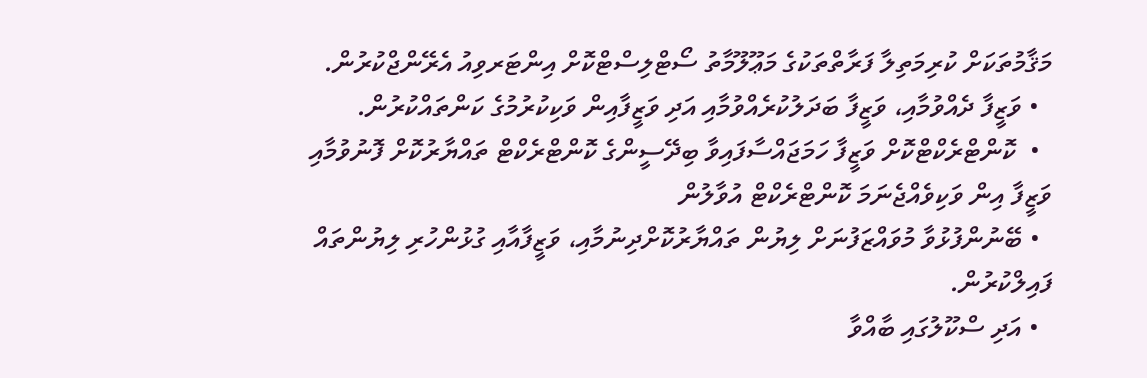މަޤާމުތަކަށް ކުރިމަތިލާ ފަރާތްތަކުގެ މަޢޫލޫމާތު ސޯޓްލިސްޓްކޮށް އިންޓަރވިއު އެރޭންޖްކުރުން.
  • ވަޒީފާ ދެއްވުމާއި، ވަޒީފާ ބަދަލުކުރެއްވުމާއި އަދި ވަޒީފާއިން ވަކިކުރުމުގެ ކަންތައްކުރުން.
  •  ކޮންޓްރެކްޓްކޮށް ވަޒީފާ ހަމަޖައްސާފައިވާ ބިދޭސީންގެ ކޮންޓްރެކްޓް ތައްޔާރުކޮށް ފޮނުވުމާއި ވަޒީފާ އިން ވަކިވެއްޖެނަމަ ކޮންޓްރެކްޓް އުވާލުން
  • ބޭނުންފުޅުވާ މުވައްޒަފުނަށް ލިޔުން ތައްޔާރުކޮށްދިނުމާއި، ވަޒީފާއާއި ގުޅުންހުރި ލިޔުންތައް ފައިލްކުރުން.
  • އަދި ސްކޫލުގައި ބާއްވާ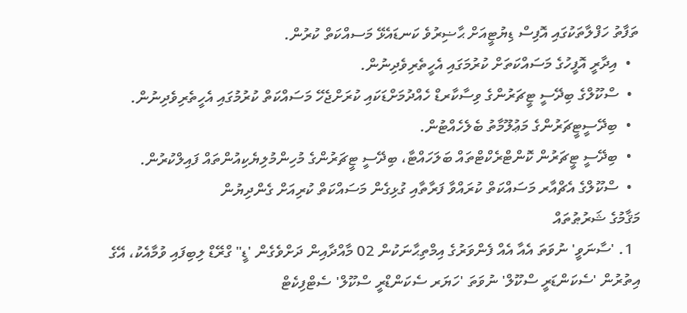ތަފާތު ހަފްލާތަކުގައި އޮފިސް ޑިޔުޓީއަށް ޙާޟިރުވެ ކަނޑައެޅޭ މަސއްކަތް ކުރުން.
  •  އިދާރީ އޮފީހުގެ މަސައްކަތަށް ކުރުމަގައި އެހީތެރިވެދިނުން.
  •  ސްކޫލްގެ ބިދޭސީ ޓީޗަރުންގެ ވިސާކާރޑް ހެއްދުމަށްޑަކައި ކުރަށްޖެހޭ މަސައްކަތް ކުރުމުގައި އެހީތެރިވެދިނުން.
  •  ބިދޭސީޓީޗަރުންގެ މަޢުލޫމާތު ބެލެހެއްޓުން.
  •  ބިދޭސީ ޓީޗަރުން ކޮންޓްރެކްޓްތައް ބަލަހައްޓާ، ބިދޭސީ ޓީޗަރުންގެ މުހިންމުލިޔެކިއުންތައް ފައިލްކުރުން.
  •  ސްކޫލްގެ އެޗްއާރ މަސައްކަތް ކުރައްވާ ފަރާތާއި ގުޅިގެން މަސައްކަތް ކުރިއަށް ގެންދިޔުން
މަޤާމުގެ ޝަރުޠުތައް
  1. 'ސާނަވީ' ނުވަތަ އެއާ އެއް ފެންވަރުގެ އިމްތިޙާނަކުން 02 މާއްދާއިން ދަށްވެގެން 'ޑީ" ގްރޭޑް ލިބިފައި ވުމާއެކު، އޭގެ އިތުރުން 'ސެކަންޑަރީ ސްކޫލް' ނުވަތަ 'ހަޔަރ ސެކަންޑްރީ ސްކޫލް' ސެޓްފިކެޓް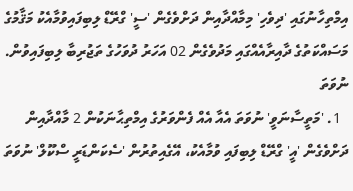އިމްތިހާނުގައި 'ދިވެހި' މިމާއްދާއިން ދަށްވެގެން 'ސީ' ގްރޭޑް ލިބިފައިވުމާއެކު މަޤާމުގެ މަސައްކަތުގެ ދާއިރާއެއްގައި މަދުވެގެން 02 އަހަރު ދުވަހުގެ ތަޖުރިބާ ލިބިފައިވުން.
ނުވަތަ
  1. 'މަތީސާނަވީ' ނުވަތަ އެއާ އެއް ފެންވަރުގެ އިމްތިޙާނަކުން 2 މާއްދާއިން ދަށްވެގެން 'އީ' ގްރޭޑް ލިބިފައި ވުމާއެކު، އޭގެއިތުރުން 'ސެކަންޑަރީ ސްކޫލް' ނުވަތަ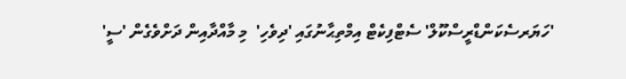'ހަޔަރސެކަންޑްރީސްކޫލް' ސެޓްފިކެޓް އިމްތިޙާނުގައި 'ދިވެހި'  މި މާއްދާއިން ދަށްވެގެން 'ސީ'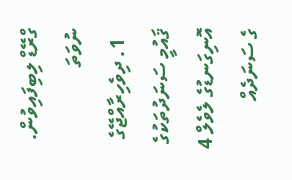ގްރޭޑް ލިބިފައިވުން.
ނުވަތަ
  1. ދިވެހިރާއްޖޭގެ ޤައުމީ ސަނަދުތަކުގެ އޮނިގަނޑުގެ ލެވެލް 4 ގެ ސަނަދެއް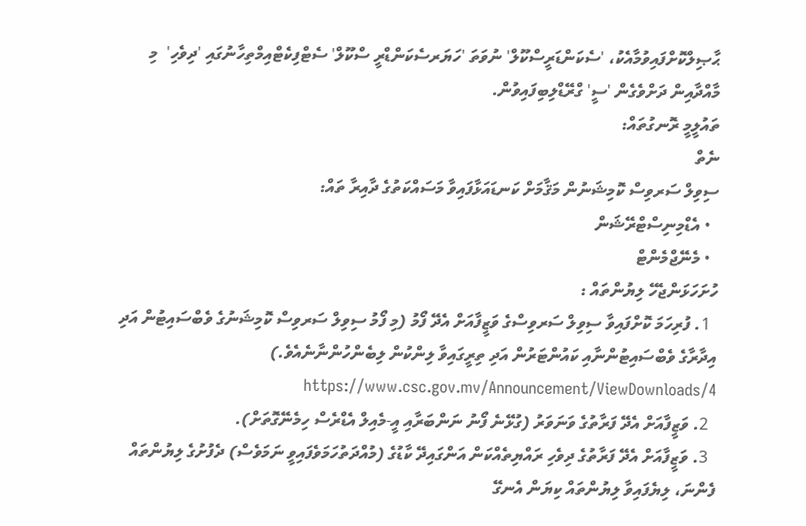ޙާޞިލްކޮށްފައިވުމާއެކު، 'ސެކަންޑަރީސްކޫލް' ނުވަތަ 'ހަޔަރސެކަންޑްރީ ސްކޫލް' ސެޓްފިކެޓްއިމްތިހާނުގައި 'ދިވެހި'  މި މާއްދާއިން ދަށްވެގެން 'ސީ' ގްރޭޑްލިބިފައިވުން.
ތައުލީމީ ރޮނގުތައް:
ނެތް
ސިވިލް ސަރވިސް ކޮމިޝަނުން މަޤާމަށް ކަނޑައަޅާފައިވާ މަސައްކަތުގެ ދާއިރާ ތައް:
  • އެޑްމިނިސްޓްރޭޝަން
  • މެނޭޖްމެންޓް
ހުށަހަޅަންޖެހޭ ލިޔުންތައް :
  1. ފުރިހަމަ ކޮށްފައިވާ ސިވިލް ސަރވިސްގެ ވަޒީފާއަށް އެދޭ ފޯމު (މި ފޯމު ސިވިލް ސަރވިސް ކޮމިޝަނުގެ ވެބްސައިޓުން އަދި އިދާރާގެ ވެބްސައިޓުންނާއި ކައުންޓަރުން އަދި ތިރީގައިވާ ލިންކުން ލިބެންހުންނާނެއެވެ.) https://www.csc.gov.mv/Announcement/ViewDownloads/4
  2. ވަޒީފާއަށް އެދޭ ފަރާތުގެ ވަނަވަރު (ގުޅޭނެ ފޯނު ނަންބަރާއި އީ-މެއިލް އެޑްރެސް ހިމެނޭގޮތަށް).
  3. ވަޒީފާއަށް އެދޭ ފަރާތުގެ ދިވެހި ރައްޔިތެއްކަން އަންގައިދޭ ކާޑުގެ (މުއްދަތުހަމަވެފައިވީ ނަމަވެސް) ދެފުށުގެ ލިޔުންތައް ފެންނަ، ލިޔެފައިވާ ލިޔުންތައް ކިޔަން އެނގޭ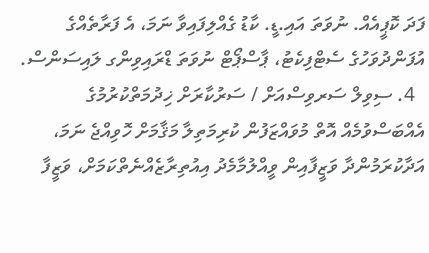ފަދަ ކޮޕީއެއް. ނުވަތަ އައި.ޑީ. ކާޑު ގެއްލިފައިވާ ނަމަ، އެ ފަރާތެއްގެ އުފަންދުވަހުގެ ސެޓްފިކެޓު، ޕާސްޕޯޓް ނުވަތަ ޑްރައިވިންގ ލައިސަންސް.
  4. ސިވިލް ސަރވިސްއަށް / ސަރުކާރަށް ޚިދުމަތްކުރުމުގެ އެއްބަސްވުމެއް އޮތް މުވައްޒަފުން ކުރިމަތިލާ މަޤާމަށް ހޮވިއްޖެ ނަމަ، އަދާކުރަމުންދާ ވަޒީފާއިން ވީއްލުމާމެދު އިއުތިރާޒެއްނެތްކަމަށް، ވަޒީފާ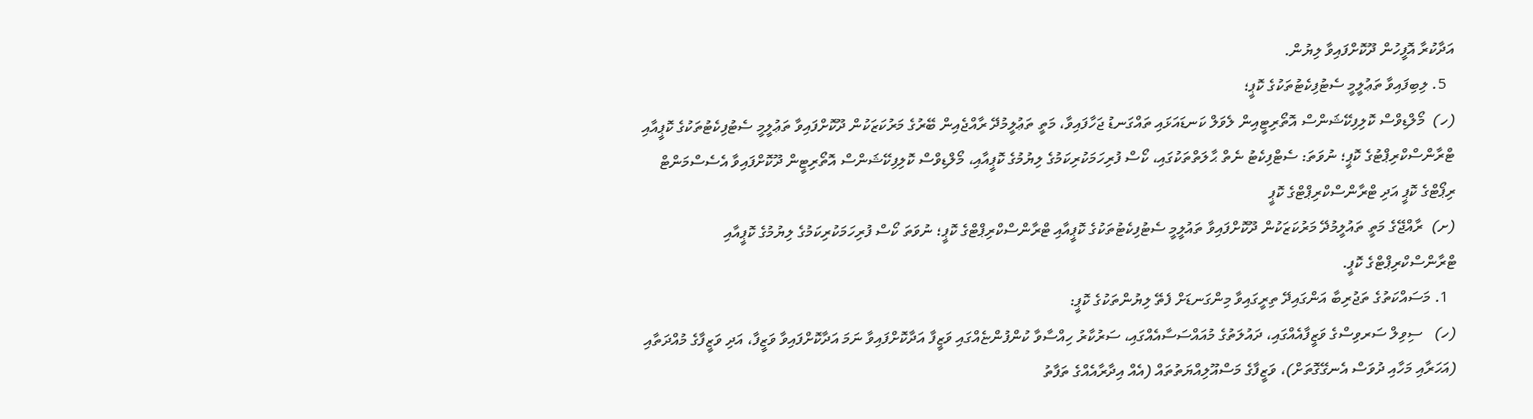އަދާކުރާ އޮފީހުން ދޫކޮށްފައިވާ ލިޔުން.
  5. ލިބިފައިވާ ތަޢުލީމީ ސެޓުފިކެޓުތަކުގެ ކޮޕީ؛
(ހ)  މޯލްޑިވްސް ކޮލިފިކޭޝަންސް އޮތޯރިޓީއިން ލެވަލް ކަނޑައަޅައި ތައްގަނޑު ޖަހާފައިވާ، މަތީ ތަޢުލީމުދޭ ރާއްޖެއިން ބޭރުގެ މަރުކަޒަކުން ދޫކޮށްފައިވާ ތަޢުލީމީ ސެޓުފިކެޓުތަކުގެ ކޮޕީއާއި ޓްރާންސްކްރިޕްޓުގެ ކޮޕީ؛ ނުވަތަ: ސެޓްފިކެޓު ނެތް ޙާލަތްތަކުގައި، ކޯސް ފުރިހަމަކުރިކަމުގެ ލިޔުމުގެ ކޮޕީއާއި، މޯލްޑިވްސް ކޮލިފިކޭޝަންސް އޮތޯރިޓީން ދޫކޮށްފައިވާ އެސެސްމަންޓް ރިޕޯޓްގެ ކޮޕީ އަދި ޓްރާންސްކްރިޕްޓްގެ ކޮޕީ
(ށ)  ރާއްޖޭގެ މަތީ ތައުލީމުދޭ މަރުކަޒަކުން ދޫކޮށްފައިވާ ތައުލީމީ ސެޓުފިކެޓުތަކުގެ ކޮޕީއާއި ޓްރާންސްކްރިޕްޓްގެ ކޮޕީ؛ ނުވަތަ ކޯސް ފުރިހަމަކުރިކަމުގެ ލިޔުމުގެ ކޮޕީއާއި ޓްރާންސްކްރިޕްޓްގެ ކޮޕީ.
  1. މަސައްކަތުގެ ތަޖުރިބާ އަންގައިދޭ ތިރީގައިވާ މިންގަނޑަށް ފެތޭ ލިޔުންތަކުގެ ކޮޕީ:
(ހ)   ސިވިލް ސަރވިސްގެ ވަޒީފާއެއްގައި، ދައުލަތުގެ މުއައްސަސާއެއްގައި، ސަރުކާރު ހިއްސާވާ ކުންފުންޏެއްގައި ވަޒީފާ އަދާކޮށްފައިވާ ނަމަ އަދާކޮށްފައިވާ ވަޒީފާ، އަދި ވަޒީފާގެ މުއްދަތާއި (އަހަރާއި މަހާއި ދުވަސް އެނގޭގޮތަށް)، ވަޒީފާގެ މަސްއޫލިއްޔަތުތައް (އެއް އިދާރާއެއްގެ ތަފާތު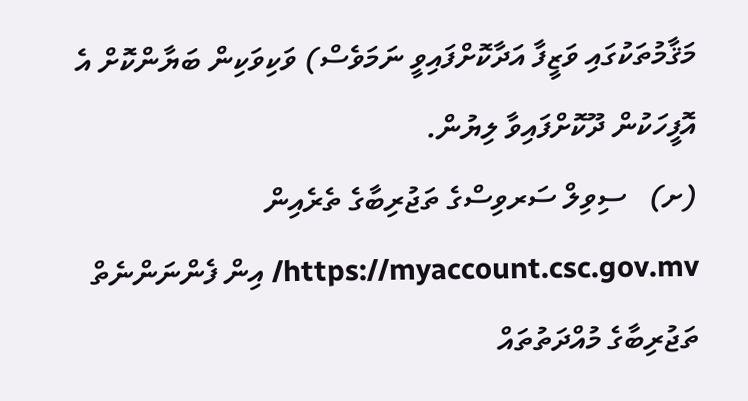މަޤާމުތަކުގައި ވަޒީފާ އަދާކޮށްފައިވީ ނަމަވެސް) ވަކިވަކިން ބަޔާންކޮށް އެ އޮފީހަކުން ދޫކޮށްފައިވާ ލިޔުން.
(ށ)   ސިވިލް ސަރވިސްގެ ތަޖުރިބާގެ ތެރެއިން https://myaccount.csc.gov.mv/ އިން ފެންނަންނެތް ތަޖުރިބާގެ މުއްދަތުތައް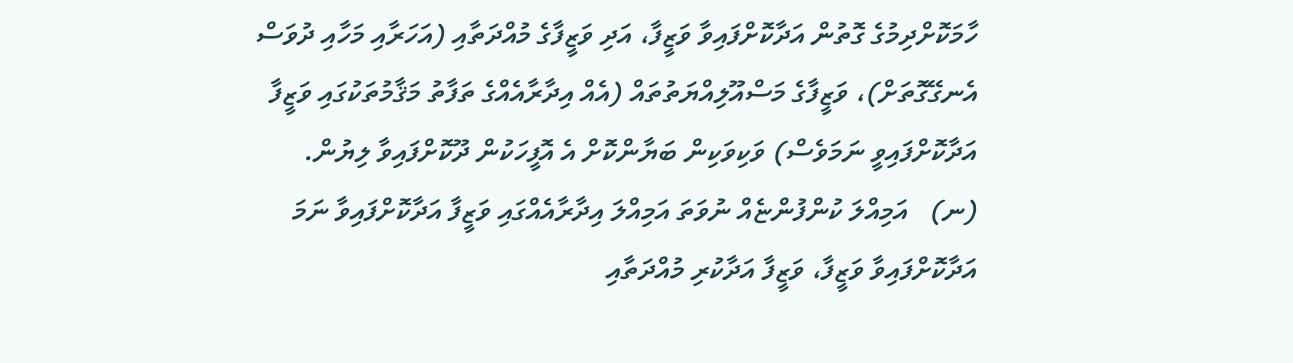ހާމަކޮށްދިމުގެ ގޮތުން އަދާކޮށްފައިވާ ވަޒީފާ، އަދި ވަޒީފާގެ މުއްދަތާއި (އަހަރާއި މަހާއި ދުވަސް އެނގޭގޮތަށް)، ވަޒީފާގެ މަސްއޫލިއްޔަތުތައް (އެއް އިދާރާއެއްގެ ތަފާތު މަޤާމުތަކުގައި ވަޒީފާ އަދާކޮށްފައިވީ ނަމަވެސް) ވަކިވަކިން ބަޔާންކޮށް އެ އޮފީހަކުން ދޫކޮށްފައިވާ ލިޔުން.
(ނ)   އަމިއްލަ ކުންފުންޏެއް ނުވަތަ އަމިއްލަ އިދާރާއެއްގައި ވަޒީފާ އަދާކޮށްފައިވާ ނަމަ އަދާކޮށްފައިވާ ވަޒީފާ، ވަޒީފާ އަދާކުރި މުއްދަތާއި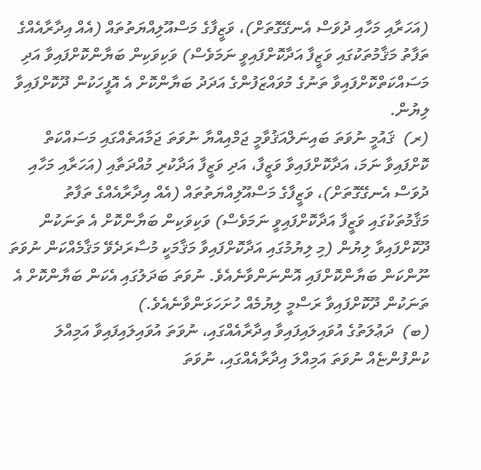(އަހަރާއި މަހާއި ދުވަސް އެނގޭގޮތަށް)، ވަޒީފާގެ މަސްއޫލިއްޔަތުތައް (އެއް އިދާރާއެއްގެ ތަފާތު މަޤާމުތަކުގައި ވަޒީފާ އަދާކޮށްފައިވީ ނަމަވެސް) ވަކިވަކިން ބަޔާންކޮށްފައިވާ އަދި މަސައްކަތްކޮށްފައިވާ ތަނުގެ މުވައްޒަފުންގެ އަދަދު ބަޔާންކޮށް އެ އޮފީހަކުން ދޫކޮށްފައިވާ ލިޔުން.
(ރ)  ޤައުމީ ނުވަތަ ބައިނަލްއަޤުވާމީ ޖަމްއިއްޔާ ނުވަތަ ޖަމާއަތެއްގައި މަސައްކަތް ކޮށްފައިވާ ނަމަ، އަދާކޮށްފައިވާ ވަޒީފާ، އަދި ވަޒީފާ އަދާކުރި މުއްދަތާއި (އަހަރާއި މަހާއި ދުވަސް އެނގޭގޮތަށް)، ވަޒީފާގެ މަސްއޫލިއްޔަތުތައް (އެއް އިދާރާއެއްގެ ތަފާތު މަޤާމުތަކުގައި ވަޒީފާ އަދާކޮށްފައިވީ ނަމަވެސް) ވަކިވަކިން ބަޔާންކޮށް އެ ތަނަކުން ދޫކޮށްފައިވާ ލިޔުން (މި ލިޔުމުގައި އަދާކޮށްފައިވާ މަޤާމަކީ މުސާރަދެވޭ މަޤާމެއްކަން ނުވަތަ ނޫންކަން ބަޔާންކޮށްފައި އޮންނަންވާނެއެވެ. ނުވަތަ ބަދަލުގައި އެކަން ބަޔާންކޮށް އެ ތަނަކުން ދޫކޮށްފައިވާ ރަސްމީ ލިޔުމެއް ހުށަހަޅަންވާނެއެވެ.)
(ބ)  ދަޢުލަތުގެ އުވައިލައިފައިވާ އިދާރާއެއްގައި، ނުވަތަ އުވައިލައިފައިވާ އަމިއްލަ ކުންފުންޏެއް ނުވަތަ އަމިއްލަ އިދާރާއެއްގައި، ނުވަތަ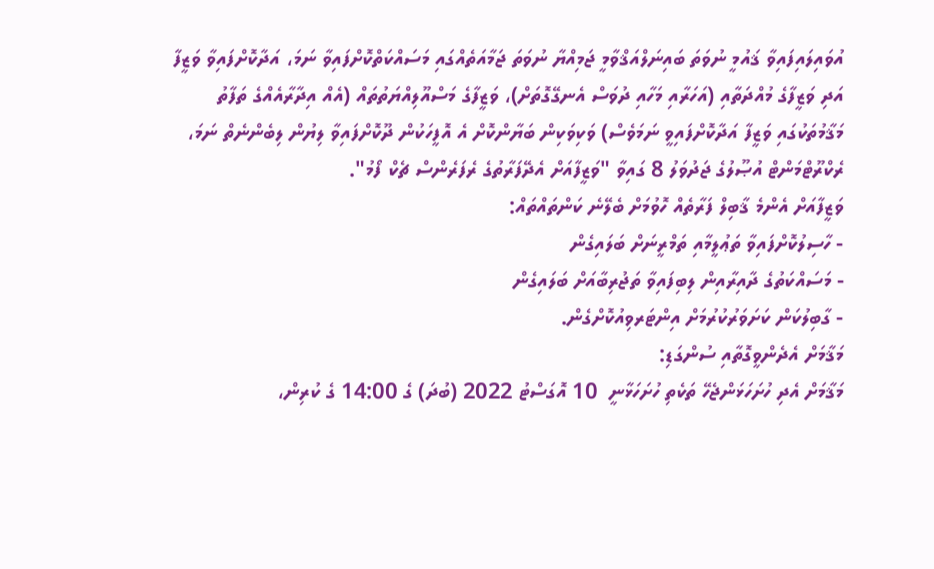އުވައިލައިފައިވާ ޤައުމީ ނުވަތަ ބައިނަލްއަޤްވާމީ ޖަމިއްޔާ ނުވަތަ ޖަމާއަތެއްގައި މަސައްކަތްކޮށްފައިވާ ނަމަ، އަދާކޮށްފައިވާ ވަޒީފާ އަދި ވަޒީފާގެ މުއްދަތާއި (އަހަރާއި މަހާއި ދުވަސް އެނގޭގޮތަށް)، ވަޒީފާގެ މަސްއޫލިއްޔަތުތައް (އެއް އިދާރާއެއްގެ ތަފާތު މަޤާމުތަކުގައި ވަޒީފާ އަދާކޮށްފައިވީ ނަމަވެސް) ވަކިވަކިން ބަޔާންކޮށް އެ އޮފީހަކުން ދޫކޮށްފައިވާ ލިޔުން ލިބެންނެތް ނަމަ، ރެކްރޫޓްމަންޓް އުޞޫލުގެ ޖަދުވަލު 8 ގައިވާ "ވަޒީފާއަށް އެދޭފަރާތުގެ ރެފަރެންސް ޗެކް ފޯމު".
ވަޒީފާއަށް އެންމެ ޤާބިލް ފަރާތެއް ހޮވުމަށް ބެލޭނެ ކަންތައްތައް:
- ހާސިލުކޮށްފައިވާ ތަޢުލީމާއި ތަމްރީނަށް ބަލައިގެން
- މަސައްކަތުގެ ދާއިރާއިން ލިބިފައިވާ ތަޖުރިބާއަށް ބަލައިގެން
- ގާބިލުކަން ކަށަވަރުކުރުމަށް އިންޓަރވިއުކޮށްގެން.
މަޤާމަށް އެދެންވީގޮތާއި ސުންގަޑި:
މަޤާމަށް އެދި ހުށަހަޅަންޖެހޭ ތަކެތި ހުށަހަޅާނީ  10 އޮގަސްޓު 2022 (ބުދަ) ގެ 14:00 ގެ ކުރިން،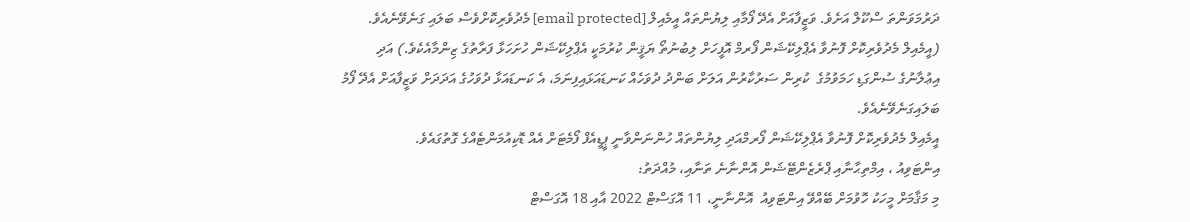ދަރުމަވަންތަ ސްކޫލް އަށެވެ. ވަޒީފާއަށް އެދޭ ފޯމާއި ލިޔުންތައް އީމެއިލް [email protected] މެދުވެރިކޮށްވެސް ބަލައި ގަނެވޭނެއެވެ. (އީމެއިލް މެދުވެރިކޮށް ފޮނުވާ އެޕްލިކޭޝަން ފޯރމް އޮފީހަށް ލިބުނުތޯ ޔަޤީން ކުރުމަކީ އެޕްލިކޭޝަން ހުށަހަޅާ ފަރާތުގެ ޒިންމާއެކެވެ.) އަދި އިޢުލާނުގެ ސުންގަޑި ހަމަވުމުގެ  ކުރިން ސަރުކާރުން އަލަށް ބަންދު ދުވަހެއް ކަނޑައަޅައިފިނަމަ، އެ ކަނޑައަޅާ ދުވަހުގެ އަދަދަށް ވަޒީފާއަށް އެދޭ ފޯމު ބަލައިގަނެވޭނެއެވެ.
އީމެއިލް މެދުވެރިކޮށް ފޮނުވާ އެޕްލިކޭޝަން ފޯރމްއަދި ލިޔުންތައް ހުންނަންވާނީ ޕީޑީއެފް ފޯމެޓަށް އެއް ޑޮކިއުމަންޓެއްގެ ގޮތުގައެވެ.
އިންޓަވިއު ، އިމްތިޙާނާއި ޕްރެޒެންޓޭޝަން އޮންނާނެ ތަނާއި، މުއްދަތު:
މި މަޤާމަށް މީހަކު ހޮވުމަށް ބޭއްވޭ އިންޓަވިއު  އޮންނާނީ، 11 އޮގަސްޓް 2022 އާއި 18 އޮގަސްޓް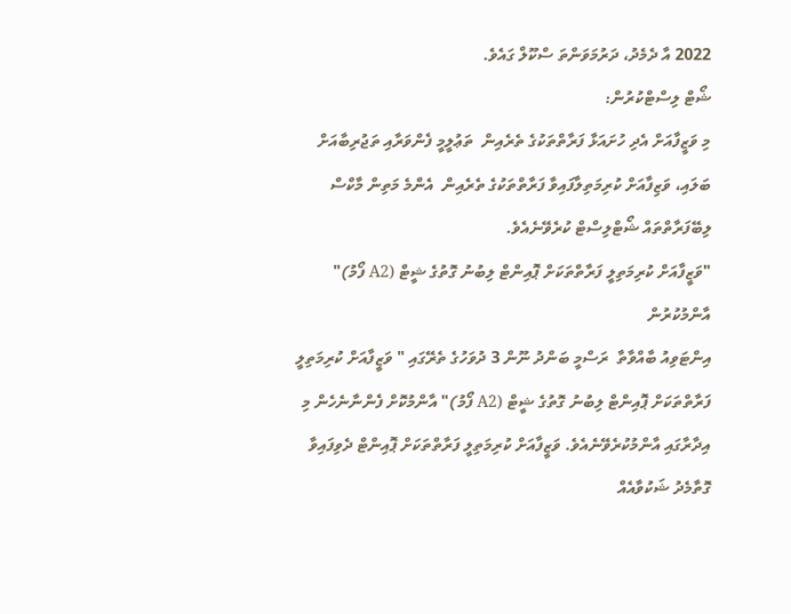2022 އާ ދެމެދު، ދަރުމަވަންތަ ސްކޫލް ގައެވެ.
ޝޯޓް ލިސްޓްކުރުން:
މި ވަޒީފާއަށް އެދި ހުށައަޅާ ފަރާތްތަކުގެ ތެރެއިން  ތަޢުލީމީ ފެންވަރާއި ތަޖުރިބާއަށް ބަލައި، ވަޒިފާއަށް ކުރިމަތިލާފައިވާ ފަރާތްތަކުގެ ތެރެއިން  އެންމެ މަތިން މާކްސް ލިބޭފަރާތްތައް ޝޯޓްލިސްޓް ކުރެވޭނެއެވެ.
"ވަޒީފާއަށް ކުރިމަތިލީ ފަރާތްތަކަށް ޕޮއިންޓް ލިބުނު ގޮތުގެ ޝީޓް (A2 ފޯމު)" އާންމުކުރުން
އިންޓަވިއު ބާއްވާތާ  ރަސްމީ ބަންދު ނޫން 3 ދުވަހުގެ ތެރޭގައި " ވަޒީފާއަށް ކުރިމަތިލީ ފަރާތްތަކަށް ޕޮއިންޓް ލިބުނު ގޮތުގެ ޝީޓް (A2 ފޯމު)" އާންމުކޮށް ފެންނާނެހެން މި އިދާރާގައި އާންމުކުރެވޭނެއެވެ. ވަޒީފާއަށް ކުރިމަތިލީ ފަރާތްތަކަށް ޕޮއިންޓް ދެވިފައިވާ ގޮތާމެދު ޝަކުވާއެއް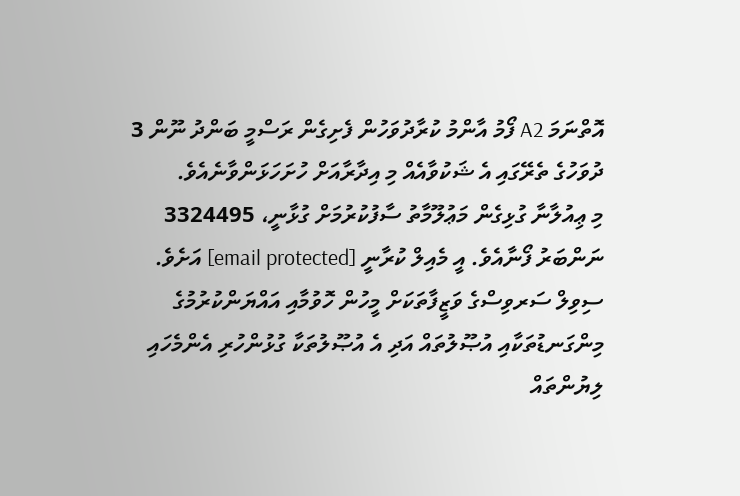އޮތްނަމަ A2 ފޯމު އާންމު ކުރާދުވަހުން ފެށިގެން ރަސްމީ ބަންދު ނޫން 3 ދުވަހުގެ ތެރޭގައި އެ ޝަކުވާއެއް މި އިދާރާއަށް ހުށަހަޅަންވާނެއެވެ.
މި ޢިއުލާނާ ގުޅިގެން މަޢުލޫމާތު ސާފުކުރުމަށް ގުޅާނީ، 3324495 ނަންބަރު ފޯނާއެވެ. އީ މެއިލް ކުރާނީ [email protected] އަށެވެ.
ސިވިލް ސަރވިސްގެ ވަޒީފާތަކަށް މީހުން ހޮވުމާއި އައްޔަންކުރުމުގެ މިންގަނޑުތަކާއި އުޞޫލުތައް އަދި އެ އުޞޫލުތަކާ ގުޅުންހުރި އެންމެހައި ލިޔުންތައް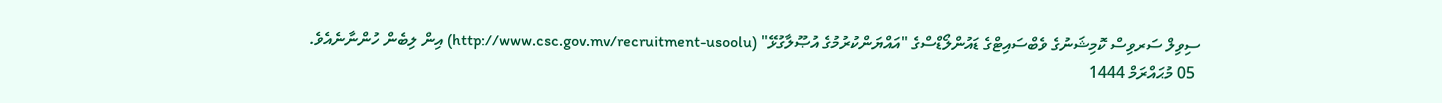ސިވިލް ސަރވިސް ކޮމިޝަނުގެ ވެބްސައިޓްގެ ޑައުންލޯޑްސްގެ "އައްޔަންކުރުމުގެ އުޞޫލާގުޅޭ" (http://www.csc.gov.mv/recruitment-usoolu) އިން ލިބެން ހުންނާނެއެވެ.
 05 މުޙައްރަމް 1444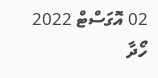02 އޮގަސްޓް 2022
ހޯދާ